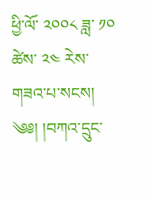ཕྱི་ལོ་ ༢༠༠༨ ཟླ་ ༡༠ ཚེས་ ༢༤ རེས་གཟའ་པ་སངས།
༄༅། །བཀའ་དྲུང་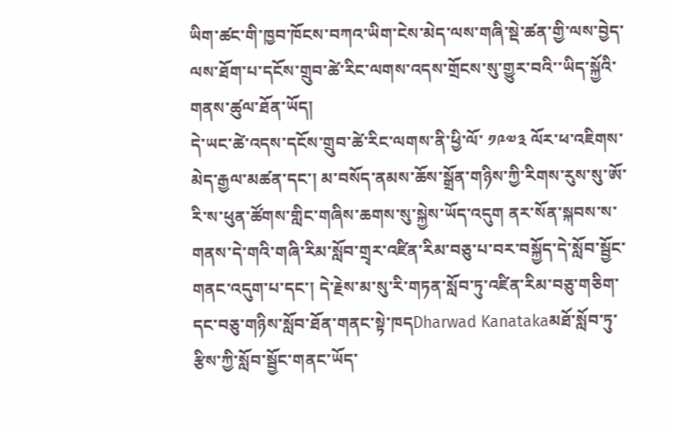ཡིག་ཚང་གི་ཁྱབ་ཁོངས་བཀའ་ཡིག་ངེས་མེད་ལས་གཞི་སྡེ་ཚན་གྱི་ལས་བྱེད་ལས་ཐོག་པ་དངོས་གྲུབ་ཚེ་རིང་ལགས་འདས་གྲོངས་སུ་གྱུར་བའི་་ཡིད་སྐྱོའི་གནས་ཚུལ་ཐོན་ཡོད།
དེ་ཡང་ཚེ་འདས་དངོས་གྲུབ་ཚེ་རིང་ལགས་ནི་ཕྱི་ལོ་ ༡༩༧༣ ལོར་ཕ་འཇིགས་མེད་རྒྱལ་མཚན་དང་། མ་བསོད་ནམས་ཆོས་སྒྲོན་གཉིས་ཀྱི་རིགས་རུས་སུ་ཨོ་རི་ས་ཕུན་ཚོགས་གླིང་གཞིས་ཆགས་སུ་སྐྱེས་ཡོད་འདུག ནར་སོན་སྐབས་ས་གནས་དེ་གའི་གཞི་རིམ་སློབ་གྲྭར་འཛིན་རིམ་བཅུ་པ་བར་བསྐྱོད་དེ་སློབ་སྦྱོང་གནང་འདུག་པ་དང་། དེ་རྗེས་མ་སུ་རི་གཏན་སློབ་ཏུ་འཛིན་རིམ་བཅུ་གཅིག་དང་བཅུ་གཉིས་སློབ་ཐོན་གནང་སྟེ་ཁདDharwad Kanatakaམཐོ་སློབ་ཏུ་རྩིས་ཀྱི་སློབ་སྦྱོང་གནང་ཡོད་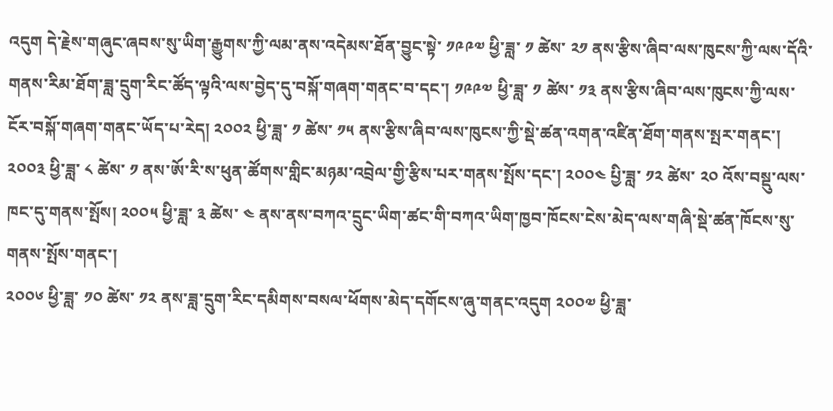འདུག དེ་རྗེས་གཞུང་ཞབས་སུ་ཡིག་རྒྱུགས་ཀྱི་ལམ་ནས་འདེམས་ཐོན་བྱུང་སྟེ་ ༡༩༩༧ ཕྱི་ཟླ་ ༡ ཚེས་ ༢༡ ནས་རྩིས་ཞིབ་ལས་ཁུངས་ཀྱི་ལས་དོའི་གནས་རིམ་ཐོག་ཟླ་དྲུག་རིང་ཚོད་ལྟའི་ལས་བྱེད་དུ་བསྐོ་གཞག་གནང་བ་དང་། ༡༩༩༧ ཕྱི་ཟླ་ ༡ ཚེས་ ༡༣ ནས་རྩིས་ཞིབ་ལས་ཁུངས་ཀྱི་ལས་ངོར་བསྐོ་གཞག་གནང་ཡོད་པ་རེད། ༢༠༠༢ ཕྱི་ཟླ་ ༡ ཚེས་ ༡༥ ནས་རྩིས་ཞིབ་ལས་ཁུངས་ཀྱི་སྡེ་ཚན་འགན་འཛིན་ཐོག་གནས་སྤར་གནང་། ༢༠༠༣ ཕྱི་ཟླ་ ༨ ཚེས་ ༡ ནས་ཨོ་རི་ས་ཕུན་ཚོགས་གླིང་མཉམ་འབྲེལ་གྱི་རྩིས་པར་གནས་སྤོས་དང་། ༢༠༠༤ པྱི་ཟླ་ ༡༢ ཚེས་ ༢༠ འོས་བསྡུ་ལས་ཁང་དུ་གནས་སྤོས། ༢༠༠༥ ཕྱི་ཟླ་ ༣ ཚེས་ ༤ ནས་ནས་བཀའ་དྲུང་ཡིག་ཚང་གི་བཀའ་ཡིག་ཁྱབ་ཁོངས་ངེས་མེད་ལས་གཞི་སྡེ་ཚན་ཁོངས་སུ་གནས་སྤོས་གནང་།
༢༠༠༦ ཕྱི་ཟླ་ ༡༠ ཚེས་ ༡༢ ནས་ཟླ་དྲུག་རིང་དམིགས་བསལ་ཕོགས་མེད་དགོངས་ཞུ་གནང་འདུག ༢༠༠༧ ཕྱི་ཟླ་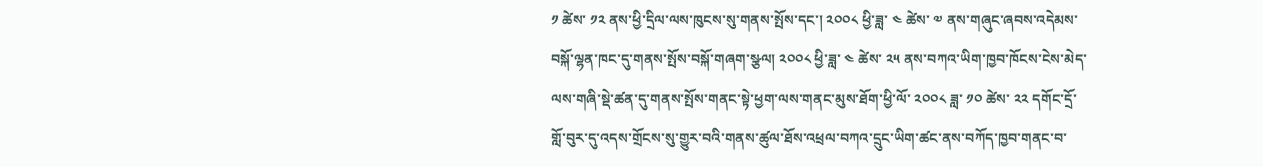༡ ཚེས་ ༡༢ ནས་ཕྱི་དྲིལ་ལས་ཁུངས་སུ་གནས་སྤོས་དང་། ༢༠༠༨ ཕྱི་ཟླ་ ༤ ཚེས་ ༧ ནས་གཞུང་ཞབས་འདེམས་བསྐོ་ལྷན་ཁང་དུ་གནས་སྤོས་བསྐོ་གཞག་སྩལ། ༢༠༠༨ ཕྱི་ཟླ་ ༤ ཚེས་ ༢༥ ནས་བཀའ་ཡིག་ཁྱབ་ཁོངས་ངེས་མེད་ལས་གཞི་སྡེ་ཚན་དུ་གནས་སྤོས་གནང་སྟེ་ཕྱག་ལས་གནང་མུས་ཐོག་ཕྱི་ལོ་ ༢༠༠༨ ཟླ་ ༡༠ ཚེས་ ༢༢ དགོང་དྲོ་གློ་བུར་དུ་འདས་གྲོངས་སུ་གྱུར་བའི་གནས་ཚུལ་ཐོས་འཕྲལ་བཀའ་དྲུང་ཡིག་ཚང་ནས་བཀོད་ཁྱབ་གནང་བ་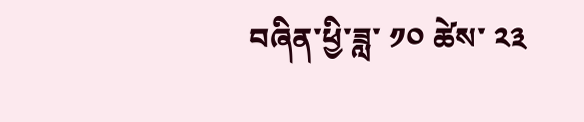བཞིན་ཕྱི་ཟླ་ ༡༠ ཚེས་ ༢༣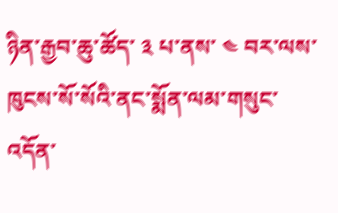ཉིན་རྒྱབ་ཆུ་ཚོད་ ༣ པ་ནས་ ༤ བར་ལས་ཁུངས་སོ་སོའི་ནང་སྨོན་ལམ་གསུང་འདོན་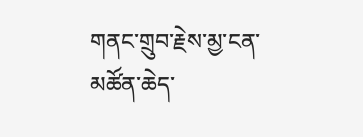གནང་གྲུབ་རྗེས་མྱ་ངན་མཚོན་ཆེད་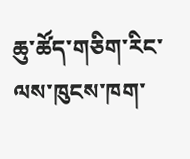ཆུ་ཚོད་གཅིག་རིང་ལས་ཁུངས་ཁག་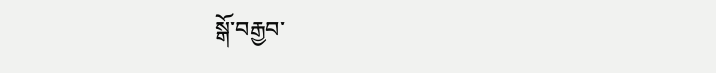སྒོ་བརྒྱབ་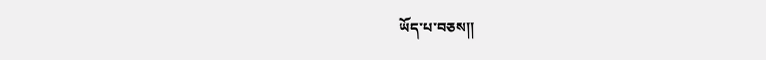ཡོད་པ་བཅས།།